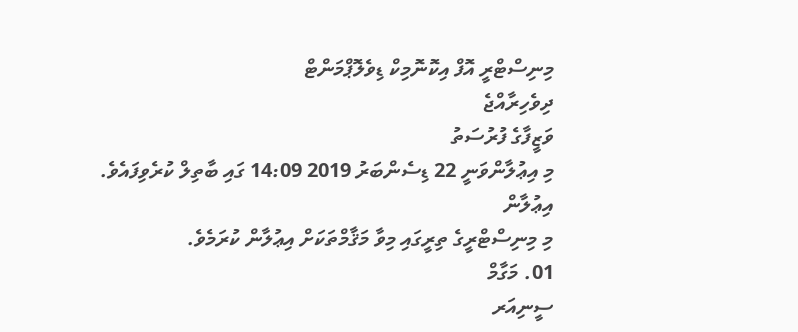މިނިސްޓްރީ އޮފް އިކޮނޮމިކް ޑިވެލޮޕްމަންޓް
ދިވެހިރާއްޖެ
ވަޒީފާގެ ފުރުސަތު
މި އިޢުލާންވަނީ 22 ޑިސެންބަރު 2019 14:09 ގައި ބާތިލް ކުރެވިފައެވެ.
އިޢުލާން
މި މިނިސްޓްރީގެ ތިރީގައި މިވާ މަޤާމްތަކަށް އިޢުލާން ކުރަމެވެ.
01. މަގާމް
ސީނިއަރ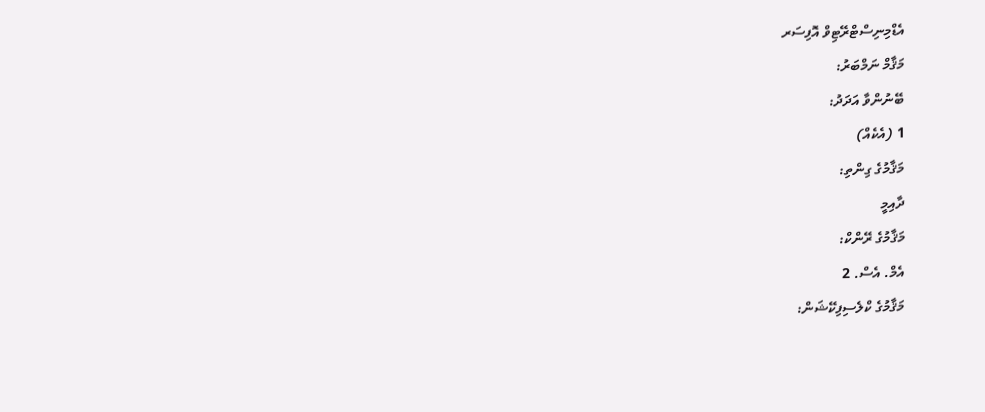އެޑްމިނިސްޓްރޭޓިވް އޮފިސަރ
މަޤާމް ނަމްބަރު:
ބޭނުންވާ އަދަދު:
1 (އެކެއް)
މަޤާމުގެ ގިންތި:
ދާއިމީ
މަޤާމުގެ ރޭންކް:
އެމް. އެސް. 2
މަޤާމުގެ ކްލެސިފިކޭޝަން: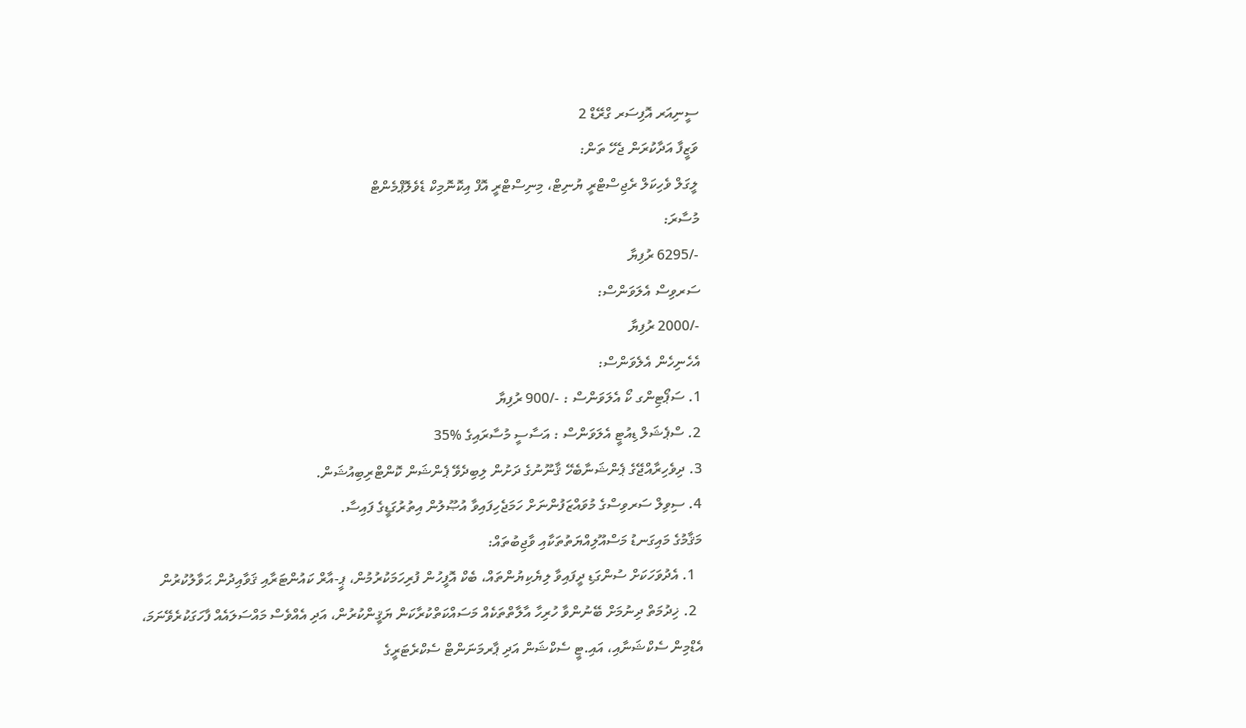ސީނިއަރ އޮފިސަރ ގްރޭޑް 2
ވަޒީފާ އަދާކުރަން ޖެހޭ ތަން:
ލީގަލް ވެހިކަލް ރެޖިސްޓްރީ ޔުނިޓް، މިނިސްޓްރީ އޮފް އިކޮނޮމިކް ޑެވެލޮޕްމެންޓް
މުސާރަ:
-/6295 ރުފިޔާ
ސަރވިސް އެލަވަންސް:
-/2000 ރުފިޔާ
އެހެނިހެން އެލެވަންސް:
1. ސަޕޯޓިންގ ކޯ އެލަވަންސް : -/900 ރުފިޔާ
2. ސްޕެޝަލް ޑިއުޓީ އެލަވަންސް : އަސާސީ މުސާރައިގެ %35
3. ދިވެހިރާއްޖޭގެ ޕެންޝަނާބެހޭ ޤާނޫނުގެ ދަށުން ލިބިދެވޭ ޕެންޝަން ކޮންޓްރިބިއުޝަން.
4. ސިވިލް ސަރވިސްގެ މުވައްޒަފުންނަށް ހަމަޖެހިފައިވާ އުޞޫލުން އިތުރުގަޑީގެ ފައިސާ.
މަޤާމުގެ މައިގަނޑު މަސްއޫލިއްޔަތުތަކާއި ވާޖިބުތައް:
  1. އެދުވަހަކަށް ސުންގަޑި ދީފައިވާ ލިޔެކިޔުންތައް، ބެކް އޮފީހުން ފުރިހަމަކުރުމުން، ޕީ-އާރް ކައުންޓަރާއި ޤަވާއިދުން ޙަވާލުކުރުން
  2. ޚިދުމަތް ދިނުމަށް ބޭނުންވާ ހުރިހާ އާލާތްތަކެއް މަސައްކަތްކުރާކަން ޔަޤީންކުރުން، އަދި އެއްވެސް މައްސަލައެއް ފާހަގަކުރެވޭނަމަ، އެޑްމިން ސެކްޝަނާއި، އައި.ޓީ ސެކްޝަން އަދި ޕާރމަނަންޓް ސެކްރެޓަރީގެ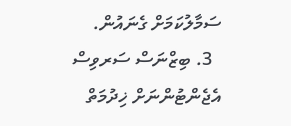ސަމާލުކަމަށް ގެނައުން.
  3. ބިޒްނަސް ސަރވިސް އެޖެންޓުންނަށް ޚިދުމަތް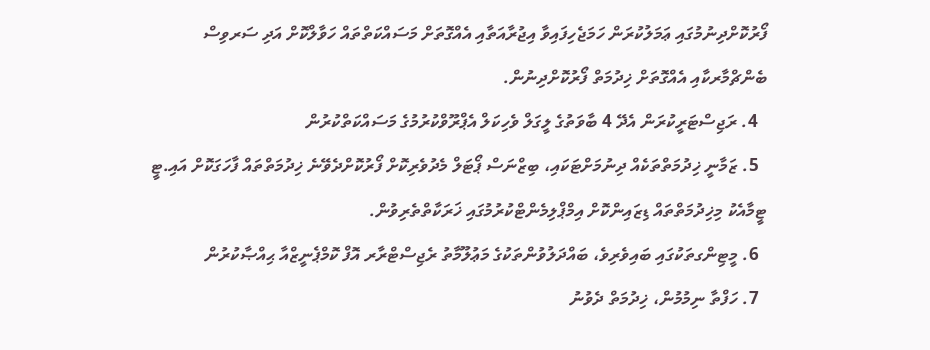ފޯރުކޮށްދިނުމުގައި ޢަމަލުކުރަން ހަމަޖެހިފައިވާ އިޖުރާއަތާއި އެއްގޮތަށް މަސައްކަތްތައް ހަވާލްކޮށް އަދި ސަރވިސް ބެންޗްމާރކާއި އެއްގޮތަށް ޚިދުމަތް ފޯރުކޮށްދިނުން.
  4. ރަޖިސްޓަރީކުރަން އެދޭ 4 ބާވަތުގެ ލީގަލް ވެހިކަލް އެޕްރޫވްކުރުމުގެ މަސައްކަތްކުރުން
  5. ޒަމާނީ ޚިދުމަތްތަކެއް ދިނުމަށްޓަކައި، ބިޒްނަސް ޕޯޓަލް މެދުވެރިކޮށް ފޯރުކޮށްދެވޭނެ ޚިދުމަތްތައް ފާހަގަކޮށް އައި.ޓީ ޓީމާއެކު މިޚިދުމަތްތައް ޑިޒައިންކޮށް އިމްޕްލިމެންޓްކުރުމުގައި ޚަރަކާތްތެރިވުން.
  6. މީޓިންގތަކުގައި ބައިވެރިވެ، ބައްދަލުވުންތަކުގެ މަޢުލޫމާތު ރެޖިސްޓްރާރ އޮފް ކޮމްޕެނީޒްއާ ޙިއްޞާކުރުން
  7. ހަފްތާ ނިމުމުން، ޚިދުމަތް ދެވުނު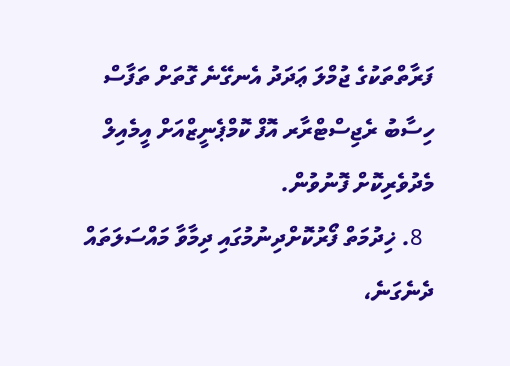ފަރާތްތަކުގެ ޖުމްލަ ޢަދަދު އެނގޭނެ ގޮތަށް ތަފާސް ހިސާބު ރެޖިސްޓްރާރ އޮފް ކޮމްޕެނީޒްއަށް އީމެއިލް މެދުވެރިކޮށް ފޮނުވުން.
  8. ޚިދުމަތް ފޯރުކޮށްދިނުމުގައި ދިމާވާ މައްސަލަތައް ދެނެގަނެ،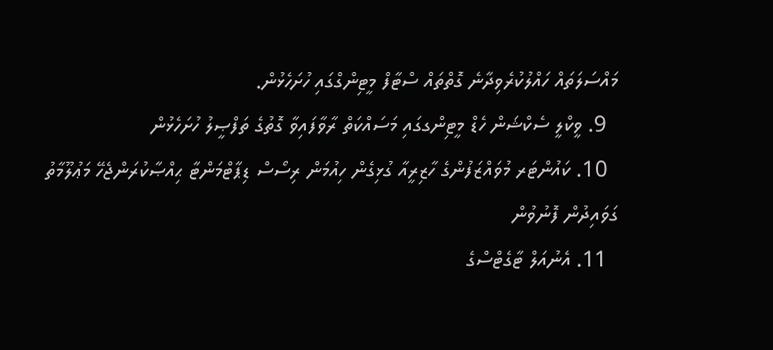މައްސަލަތައް ހައްލުކުރެވިދާނެ ގޮތްތައް ސްޓާފް މީޓިންގްގައި ހުށަހެޅުން.
  9. ވީކްލީ ސެކްޝަން ހެޑް މީޓިންގގައި މަސައްކަތް ރާވާފައިވާ ގޮތުގެ ތަފްޞީލު ހުށަހެޅުން
  10. ކައުންޓަރ މުވައްޒަފުންގެ ހާޒިރީއާ ގުޅިގެން ހިއުމަން ރިސޯސް ޑިޕާޓްމަންޓާ ޙިއްޞާކުރަންޖެހޭ މަޢުލޫމާތު ގަވައިދުން ފޮނުވުން
  11. އެނުއަލް ޓާގެޓްސްގެ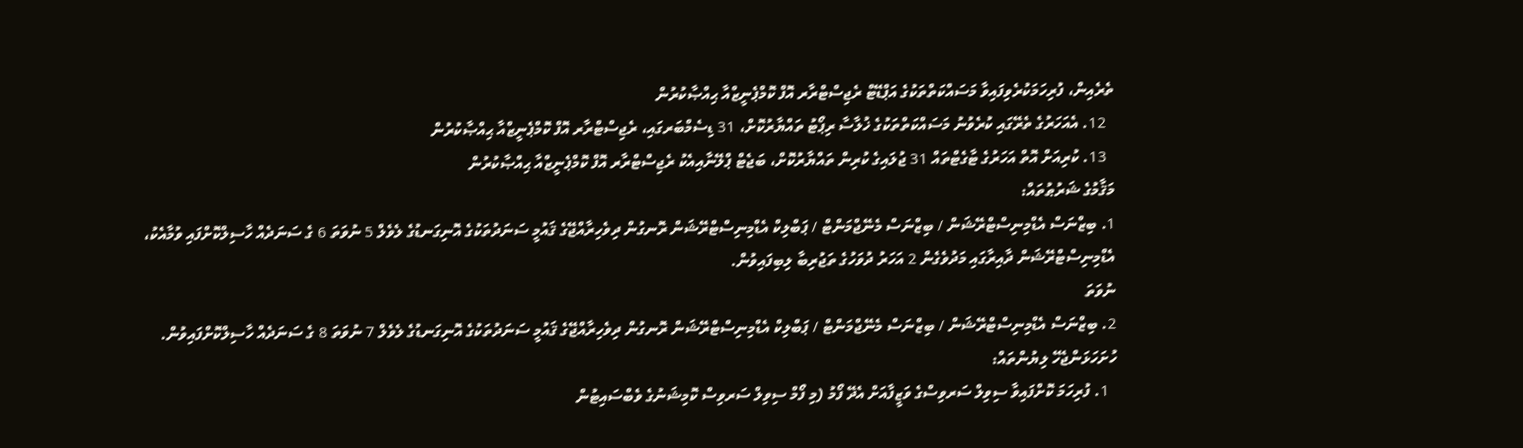ތެރެއިން، ފުރިހަމަކުރެވިފައިވާ މަސައްކަތްތަކުގެ އަޕްޑޭޓް ރެޖިސްޓްރާރ އޮފް ކޮމްޕެނީޒްއާ ޙިއްޞާކުރުން
  12. އެއަހަރުގެ ތެރޭގައި ކުރެވުނު މަސައްކަތްތަކުގެ ޚުލާސާ ރިޕޯޓު ތައްޔާރުކޮށް، 31 ޑިސެމްބަރގައި، ރެޖިސްޓްރާރ އޮފް ކޮމްޕެނީޒްއާ ޙިއްޞާކުރުން
  13. ކުރިއަށް އޮތް އަހަރުގެ ޓާގެޓްތައް 31 ޖުލައިގެ ކުރިން ތައްޔާރުކޮށް، ބަޖެޓް ޕްލޭނާއިއެކު ރެޖިސްޓްރާރ އޮފް ކޮމްޕެނީޒްއާ ޙިއްޞާކުރުން
މަޤާމުގެ ޝަރުޠުތައް:
1. ބިޒްނަސް އެޑްމިނިސްޓްރޭޝަން / ބިޒްނަސް މެނޭޖްމަންޓް / ޕަބްލިކް އެޑްމިނިސްޓްރޭޝަން ރޮނގުން ދިވެހިރާއްޖޭގެ ޤައުމީ ސަނަދުތަކުގެ އޮނިގަނޑުގެ ލެވެލް 5 ނުވަތަ 6 ގެ ސަނަދެއް ހާސިލްކޮށްފައި ވުމާއެކު، އެޑްމިނިސްޓްރޭޝަން ދާއިރާގައި މަދުވެގެން 2 އަހަރު ދުވަހުގެ ތަޖުރިބާ ލިބިފައިވުން.
ނުވަތަ
2. ބިޒްނަސް އެޑްމިނިސްޓްރޭޝަން / ބިޒްނަސް މެނޭޖްމަންޓް / ޕަބްލިކް އެޑްމިނިސްޓްރޭޝަން ރޮނގުން ދިވެހިރާއްޖޭގެ ޤައުމީ ސަނަދުތަކުގެ އޮނިގަނޑުގެ ލެވެލް 7 ނުވަތަ 8 ގެ ސަނަދެއް ހާސިލްކޮށްފައިވުން.
ހުށަހަޅަންޖެހޭ ލިޔުންތައް:
  1. ފުރިހަމަ ކޮށްފައިވާ ސިވިލް ސަރވިސްގެ ވަޒީފާއަށް އެދޭ ފޯމު (މި ފޯމް ސިވިލް ސަރވިސް ކޮމިޝަނުގެ ވެބްސައިޓުން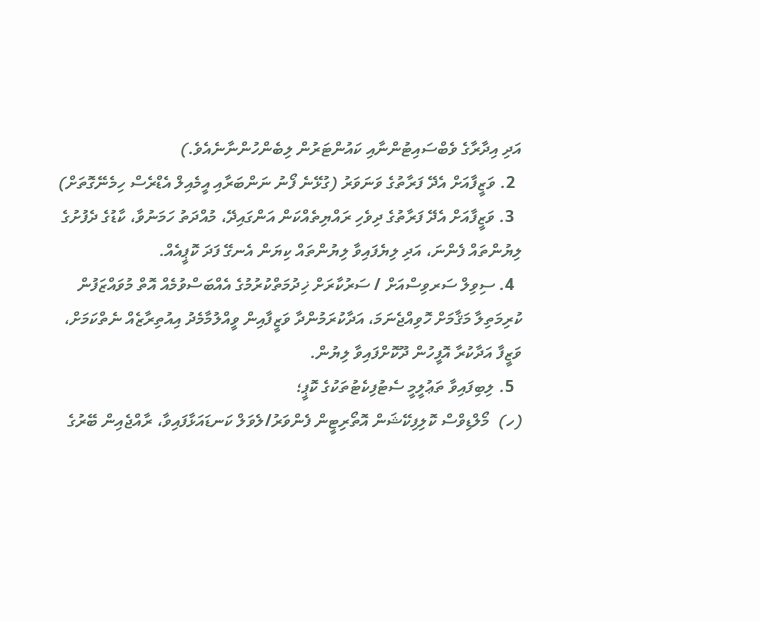އަދި އިދާރާގެ ވެބްސައިޓުންނާއި ކައުންޓަރުން ލިބެންހުންނާނެއެވެ.)
  2. ވަޒީފާއަށް އެދޭ ފަރާތުގެ ވަނަވަރު (ގުޅޭނެ ފޯނު ނަންބަރާއި އީމެއިލް އެޑްރެސް ހިމެނޭގޮތަށް)
  3. ވަޒީފާއަށް އެދޭ ފަރާތުގެ ދިވެހި ރައްޔިތެއްކަން އަންގައިދޭ، މުއްދަތު ހަމަނުވާ، ކާޑުގެ ދެފުށުގެ ލިޔުންތައް ފެންނަ، އަދި ލިޔެފައިވާ ލިޔުންތައް ކިޔަން އެނގޭ ފަދަ ކޮޕީއެއް.
  4. ސިވިލް ސަރވިސްއަށް / ސަރުކާރަށް ޚިދުމަތްކުރުމުގެ އެއްބަސްވުމެއް އޮތް މުވައްޒަފުން ކުރިމަތިލާ މަޤާމަށް ހޮވިއްޖެނަމަ، އަދާކުރަމުންދާ ވަޒީފާއިން ވީއްލުމާމެދު އިއުތިރާޒެއް ނެތްކަމަށް، ވަޒީފާ އަދާކުރާ އޮފީހުން ދޫކޮށްފައިވާ ލިޔުން.
  5. ލިބިފައިވާ ތަޢުލީމީ ސެޓުފިކެޓުތަކުގެ ކޮޕީ؛
(ހ)  މޯލްޑިވްސް ކޮލިފިކޭޝަން އޮތޯރިޓީން ފެންވަރު/ލެވަލް ކަނޑައަޅާފައިވާ، ރާއްޖެއިން ބޭރުގެ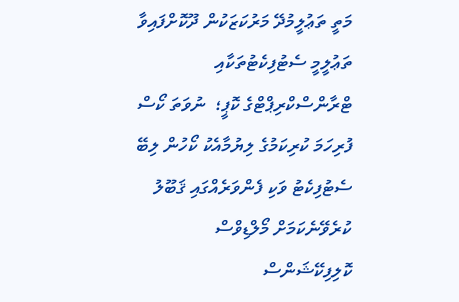މަތީ ތަޢުލީމުދޭ މަރުކަޒަކުން ދޫކޮށްފައިވާ ތަޢުލީމީ ސެޓުފިކެޓުތަކާއި ޓްރާންސްކްރިޕްޓްގެ ކޮޕީ؛  ނުވަތަ ކޯސް ފުރިހަމަ ކުރިކަމުގެ ލިޔުމާއެކު ކޯހުން ލިބޭ ސެޓުފިކެޓު ވަކި ފެންވަރެއްގައި ޤަބޫލު ކުރެވޭނެކަމަށް މޯލްޑިވްސް ކޮލިފިކޭޝަންސް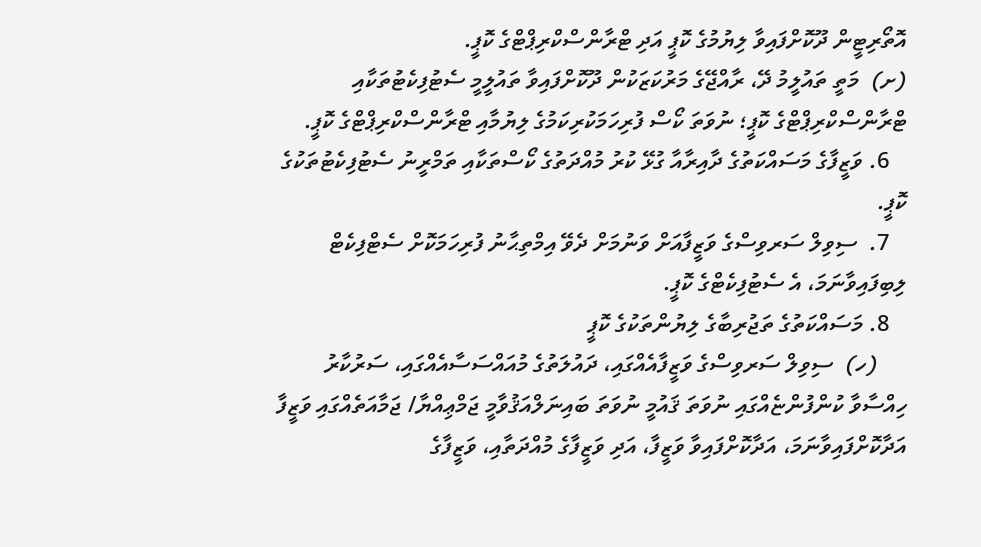އޮތޯރިޓީން ދޫކޮށްފައިވާ ލިޔުމުގެ ކޮޕީ އަދި ޓްރާންސްކްރިޕްޓްގެ ކޮޕީ.
(ށ)  މަތީ ތައުލީމު ދޭ، ރާއްޖޭގެ މަރުކަޒަކުން ދޫކޮށްފައިވާ ތައުލީމީ ސެޓުފިކެޓުތަކާއި ޓްރާންސްކްރިޕްޓްގެ ކޮޕީ؛ ނުވަތަ ކޯސް ފުރިހަމަކުރިކަމުގެ ލިޔުމާއި ޓްރާންސްކްރިޕްޓްގެ ކޮޕީ.
   6. ވަޒީފާގެ މަސައްކަތުގެ ދާއިރާއާ ގުޅޭ ކުރު މުއްދަތުގެ ކޯސްތަކާއި ތަމްރީނު ސެޓުފިކެޓުތަކުގެ ކޮޕީ.
   7.  ސިވިލް ސަރވިސްގެ ވަޒީފާއަށް ވަނުމަށް ދެވޭ އިމްތިޙާނު ފުރިހަމަކޮށް ސެޓްފިކެޓް ލިބިފައިވާނަމަ، އެ ސެޓުފިކެޓްގެ ކޮޕީ.
   8. މަސައްކަތުގެ ތަޖުރިބާގެ ލިޔުންތަކުގެ ކޮޕީ
     (ހ)  ސިވިލް ސަރވިސްގެ ވަޒީފާއެއްގައި، ދައުލަތުގެ މުއައްސަސާއެއްގައި، ސަރުކާރު ހިއްސާވާ ކުންފުންޏެއްގައި ނުވަތަ ޤައުމީ ނުވަތަ ބައިނަލްއަޤުވާމީ ޖަމްޢިއްޔާ/ ޖަމާއަތެއްގައި ވަޒީފާ އަދާކޮށްފައިވާނަމަ، އަދާކޮށްފައިވާ ވަޒީފާ، އަދި ވަޒީފާގެ މުއްދަތާއި، ވަޒީފާގެ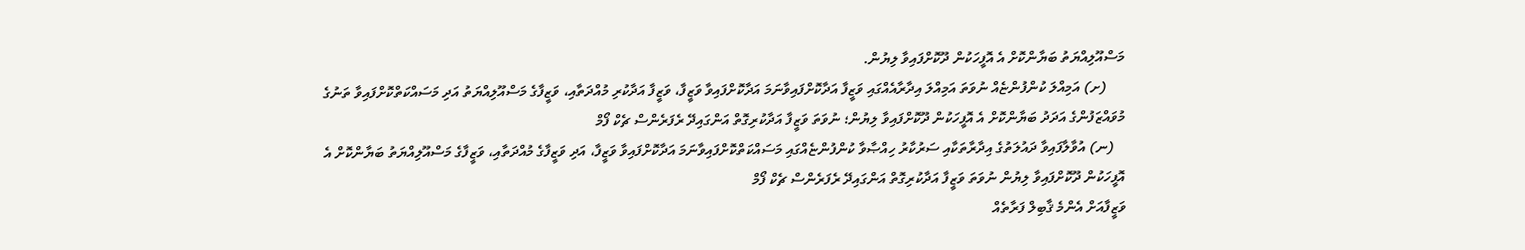މަސްއޫލިއްޔަތު ބަޔާންކޮށް އެ އޮފީހަކުން ދޫކޮށްފައިވާ ލިޔުން.
     (ށ) އަމިއްލަ ކުންފުންޏެއް ނުވަތަ އަމިއްލަ އިދާރާއެއްގައި ވަޒީފާ އަދާކޮށްފައިވާނަމަ އަދާކޮށްފައިވާ ވަޒީފާ، ވަޒީފާ އަދާކުރި މުއްދަތާއި، ވަޒީފާގެ މަސްއޫލިއްޔަތު އަދި މަސައްކަތްކޮށްފައިވާ ތަނުގެ މުވައްޒަފުންގެ އަދަދު ބަޔާންކޮށް އެ އޮފީހަކުން ދޫކޮށްފައިވާ ލިޔުން؛ ނުވަތަ ވަޒީފާ އަދާކުރިގޮތް އަންގައިދޭ ރެފަރެންސް ޗެކް ފޯމް
   (ނ) އުވާލާފައިވާ ދައުލަތުގެ އިދާރާތަކާއި ސަރުކާރު ހިއްޞާވާ ކުންފުންޏެއްގައި މަސައްކަތްކޮށްފައިވާނަމަ އަދާކޮށްފައިވާ ވަޒީފާ، އަދި ވަޒީފާގެ މުއްދަތާއި، ވަޒީފާގެ މަސްއޫލިއްޔަތު ބަޔާންކޮށް އެ އޮފީހަކުން ދޫކޮށްފައިވާ ލިޔުން ނުވަތަ ވަޒީފާ އަދާކުރިގޮތް އަންގައިދޭ ރެފަރެންސް ޗެކް ފޯމް
ވަޒީފާއަށް އެންމެ ޤާބިލް ފަރާތެއް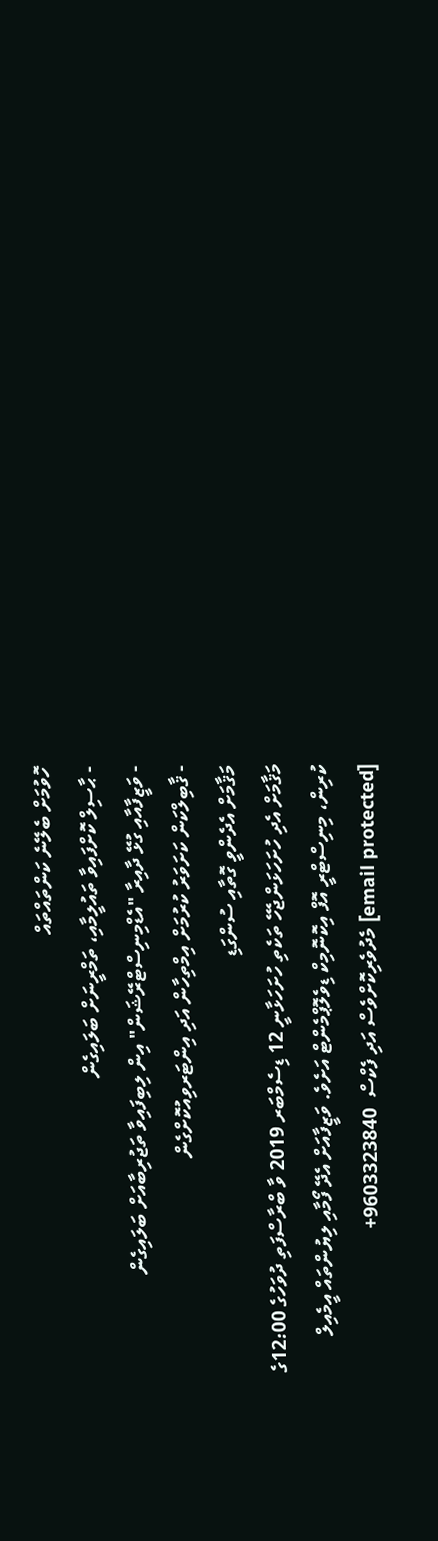ހޮވުމަށް ބެލޭނެ ކަންތައްތައް
- ޙާސިލް ކޮށްފައިވާ ތައުލީމާއި، ތަމްރީނަށް ބަލައިގެން
- ވަޒީފާއާއި ގުޅޭ ދާއިރާ "އެޑްމިނިސްޓްރޭޝަން" އިން ލިބިފައިވާ ތަޖުރިބާއަށް ބަލައިގެން
- ޤާބިލްކަން ކަށަވަރު ކުރުމަށް އިމްތިހާން އަދި އިންޓަރވިއުކޮށްގެން
މަޤާމަށް އެދެންވީ ގޮތާއި ސުންގަޑި
މަޤާމަށް އެދި ހުށަހަޅަންޖެހޭ ތަކެތި ހުށަހަޅާނީ 12 ޑިސެމްބަރ 2019 ވާ ބްރާސްފަތި ދުވަހުގެ 12:00ގެ ކުރިން، މިނިސްޓްރީ އޮފް އިކޮނޮމިކް ޑިވެލޮޕްމެންޓް އަށެވެ. ވަޒީފާއަށް އެދޭ ފޯމާއި ލިޔުންތައް އީމެއިލް [email protected] މެދުވެރިކޮށްވެސް އަދި ފެކްސް  9603323840+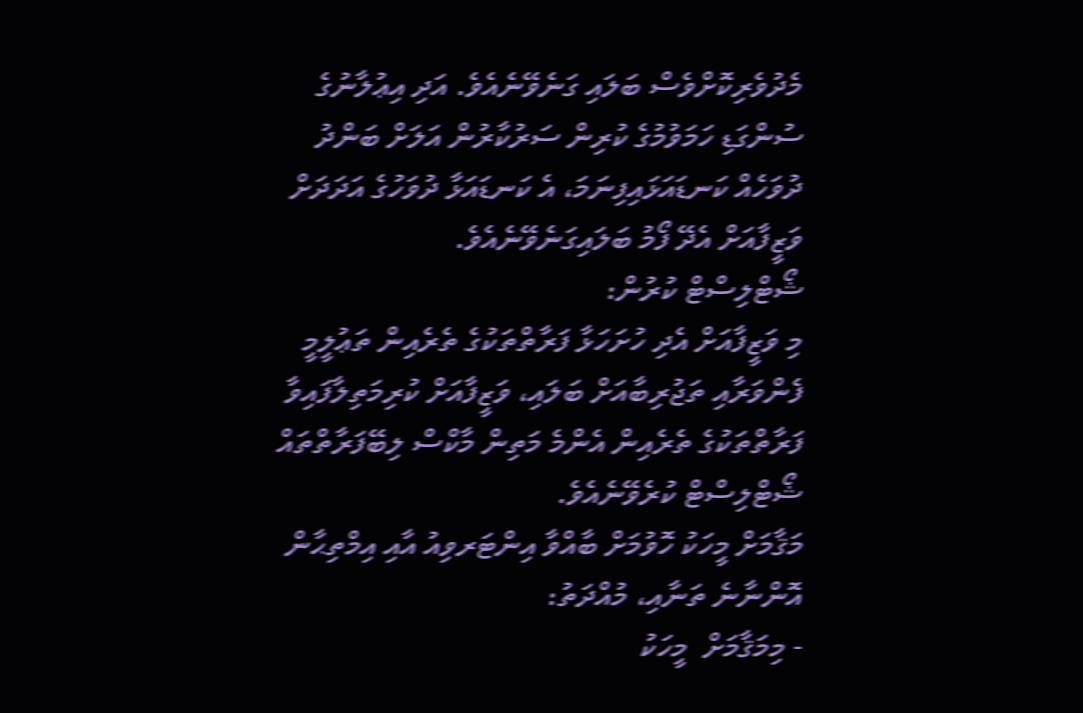މެދުވެރިކޮށްވެސް ބަލައި ގަނެވޭނެއެވެ. އަދި އިޢުލާނުގެ ސުންގަޑި ހަމަވުމުގެ ކުރިން ސަރުކާރުން އަލަށް ބަންދު ދުވަހެއް ކަނޑައަޅައިފިނަމަ، އެ ކަނޑައަޅާ ދުވަހުގެ އަދަދަށް ވަޒީފާއަށް އެދޭ ފޯމު ބަލައިގަނެވޭނެއެވެ.
ޝޯޓްލިސްޓް ކުރުން:
މި ވަޒީފާއަށް އެދި ހުށަހަޅާ ފަރާތްތަކުގެ ތެރެއިން ތަޢުލީމީ ފެންވަރާއި ތަޖުރިބާއަށް ބަލައި، ވަޒީފާއަށް ކުރިމަތިލާފައިވާ ފަރާތްތަކުގެ ތެރެއިން އެންމެ މަތިން މާކްސް ލިބޭފަރާތްތައް ޝޯޓްލިސްޓް ކުރެވޭނެއެވެ.
މަޤާމަށް މީހަކު ހޮވުމަށް ބާއްވާ އިންޓަރވިއު އާއި އިމްތިޙާން އޮންނާނެ ތަނާއި، މުއްދަތު:
- މިމަޤާމަށް  މީހަކު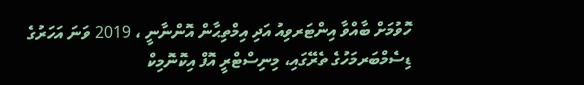ހޮވުމަށް ބާއްވާ އިންޓަރވިއު އަދި އިމްތިޙާން އޮންނާނީ ، 2019 ވަނަ އަހަރުގެ ޑިސެމްބަރމަހުގެ ތެރޭގައި، މިނިސްޓްރީ އޮފް އިކޮނޮމިކް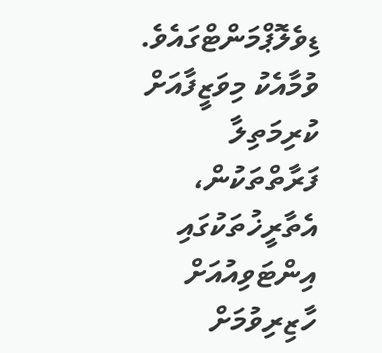ޑިވެލޮޕްމަންޓްގައެވެ. ވުމާއެކު މިވަޒީފާއަށް ކުރިމަތިލާ ފަރާތްތަކުން، އެތާރީޚުތަކުގައި އިންޓަވިއުއަށް ހާޒިރިވުމަށް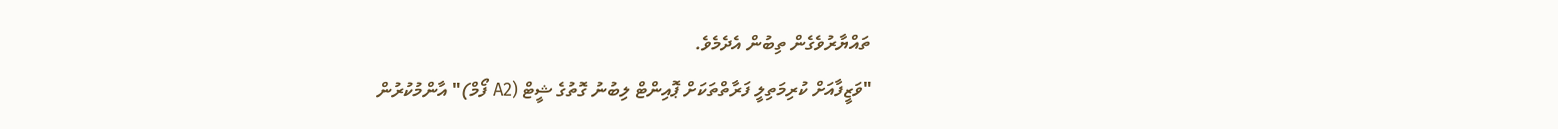ތައްޔާރުވެގެން ތިބުން އެދެމެވެ.
"ވަޒީފާއަށް ކުރިމަތިލީ ފަރާތްތަކަށް ޕޮއިންޓް ލިބުނު ގޮތުގެ ޝީޓް (A2 ފޯމް)" އާންމުކުރުން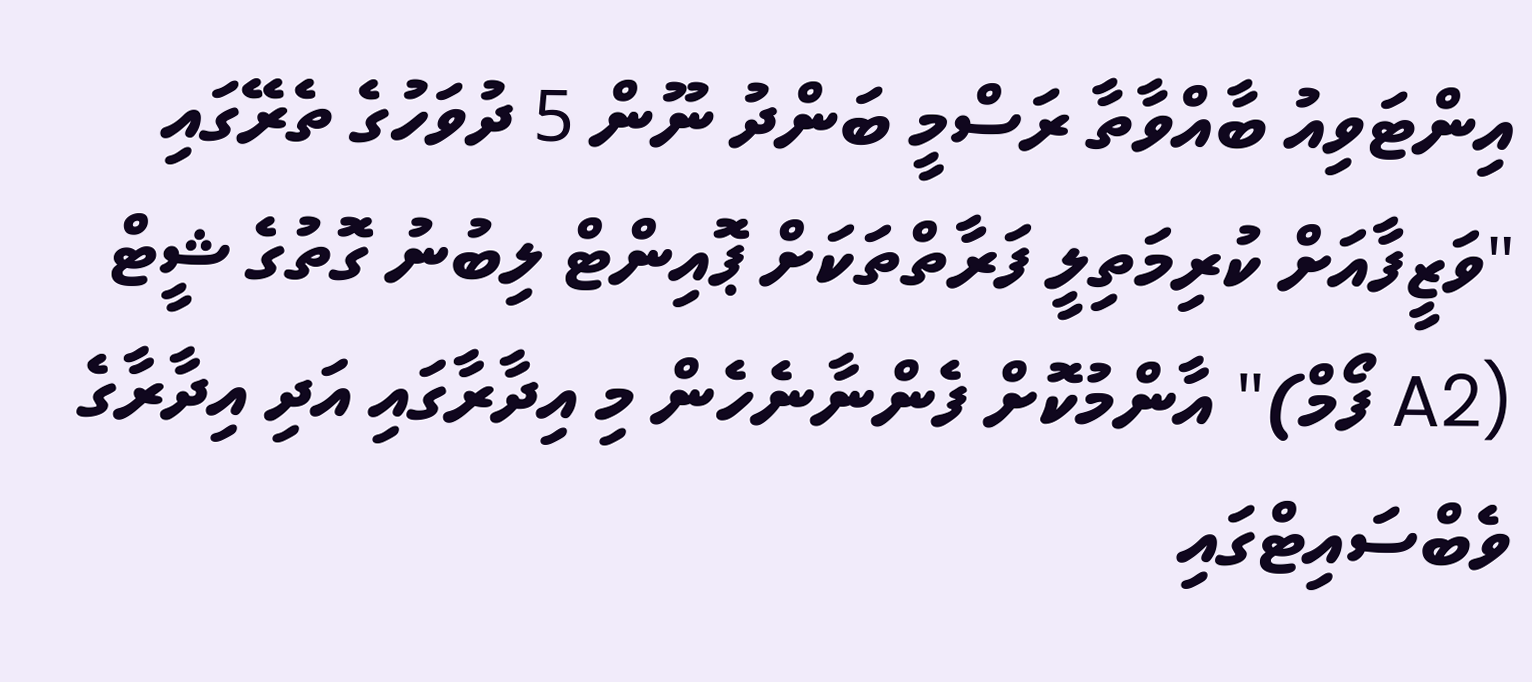އިންޓަވިއު ބާއްވާތާ ރަސްމީ ބަންދު ނޫން 5 ދުވަހުގެ ތެރޭގައި "ވަޒީފާއަށް ކުރިމަތިލީ ފަރާތްތަކަށް ޕޮއިންޓް ލިބުނު ގޮތުގެ ޝީޓް (A2 ފޯމް)" އާންމުކޮށް ފެންނާނެހެން މި އިދާރާގައި އަދި އިދާރާގެ ވެބްސައިޓްގައި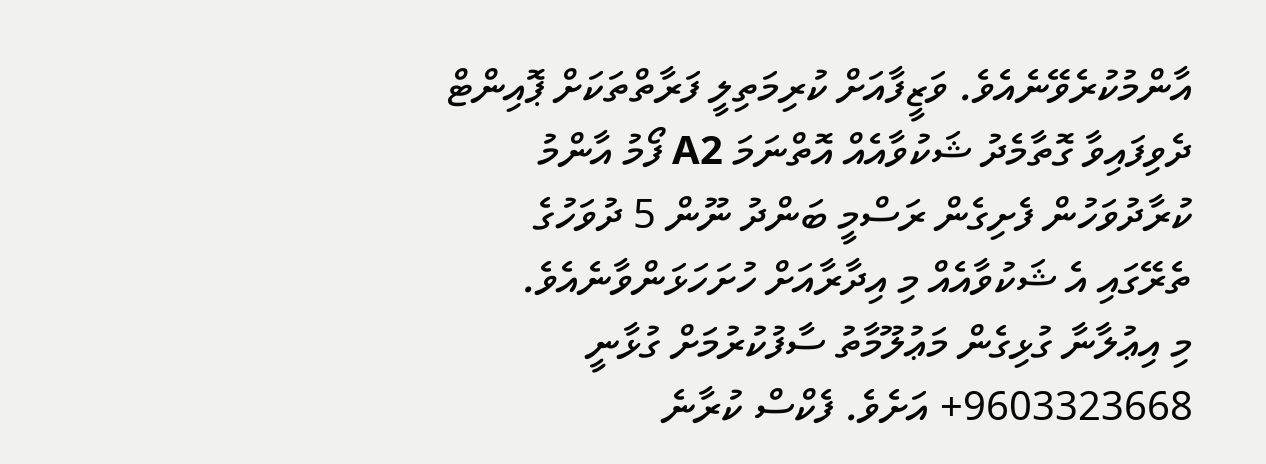އާންމުކުރެވޭނެއެވެ. ވަޒީފާއަށް ކުރިމަތިލީ ފަރާތްތަކަށް ޕޮއިންޓް ދެވިފައިވާ ގޮތާމެދު ޝަކުވާއެއް އޮތްނަމަ A2 ފޯމު އާންމު ކުރާދުވަހުން ފެށިގެން ރަސްމީ ބަންދު ނޫން 5 ދުވަހުގެ ތެރޭގައި އެ ޝަކުވާއެއް މި އިދާރާއަށް ހުށަހަޅަންވާނެއެވެ.
މި އިޢުލާނާ ގުޅިގެން މަޢުލޫމާތު ސާފުކުރުމަށް ގުޅާނީ  9603323668+ އަށެވެ. ފެކްސް ކުރާނެ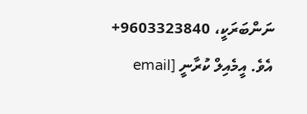ނަންބަރަކީ، 9603323840+ އެވެ. އީމެއިލް ކުރާނީ [email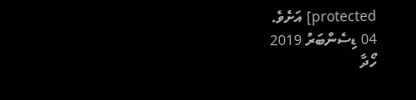protected] އަށެވެ.
04 ޑިސެންބަރު 2019
ހޯދާ